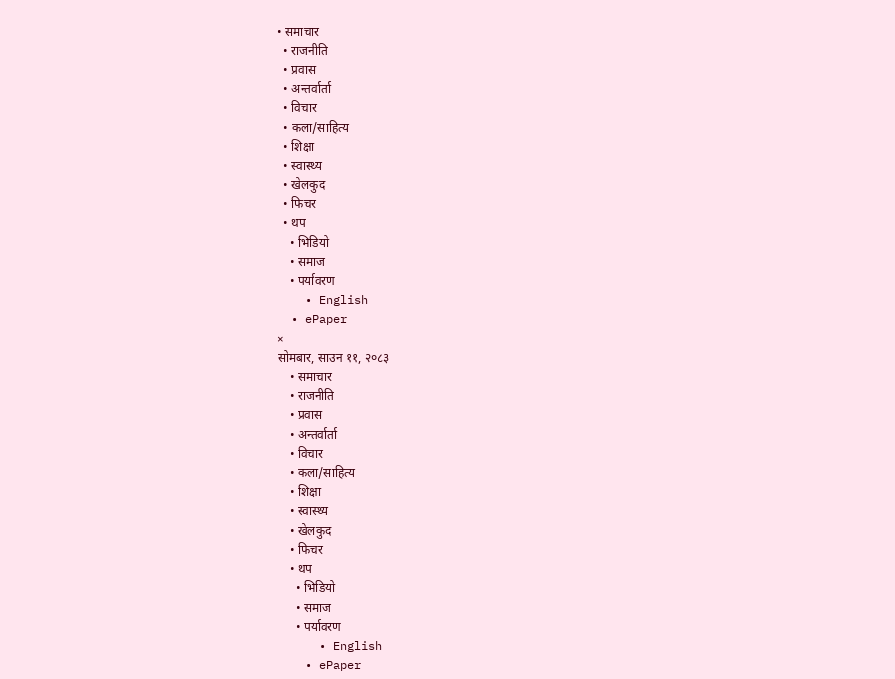• समाचार
  • राजनीति
  • प्रवास
  • अन्तर्वार्ता
  • विचार
  • कला/साहित्य
  • शिक्षा
  • स्वास्थ्य
  • खेलकुद
  • फिचर
  • थप
    • भिडियो
    • समाज
    • पर्यावरण
    • English
  • ePaper
×
सोमबार, साउन ११, २०८३
    • समाचार
    • राजनीति
    • प्रवास
    • अन्तर्वार्ता
    • विचार
    • कला/साहित्य
    • शिक्षा
    • स्वास्थ्य
    • खेलकुद
    • फिचर
    • थप
      • भिडियो
      • समाज
      • पर्यावरण
      • English
    • ePaper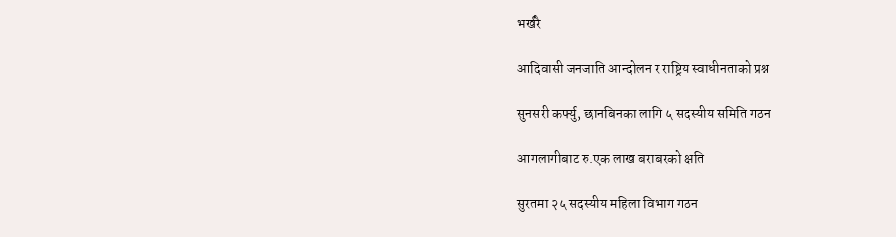भर्खरै

आदिवासी जनजाति आन्दोलन र राष्ट्रिय स्वाधीनताको प्रश्न

सुनसरी कर्फ्यु, छानबिनका लागि ५ सदस्यीय समिति गठन

आगलागीबाट रु.एक लाख बराबरको क्षति

सुरतमा २५ सदस्यीय महिला विभाग गठन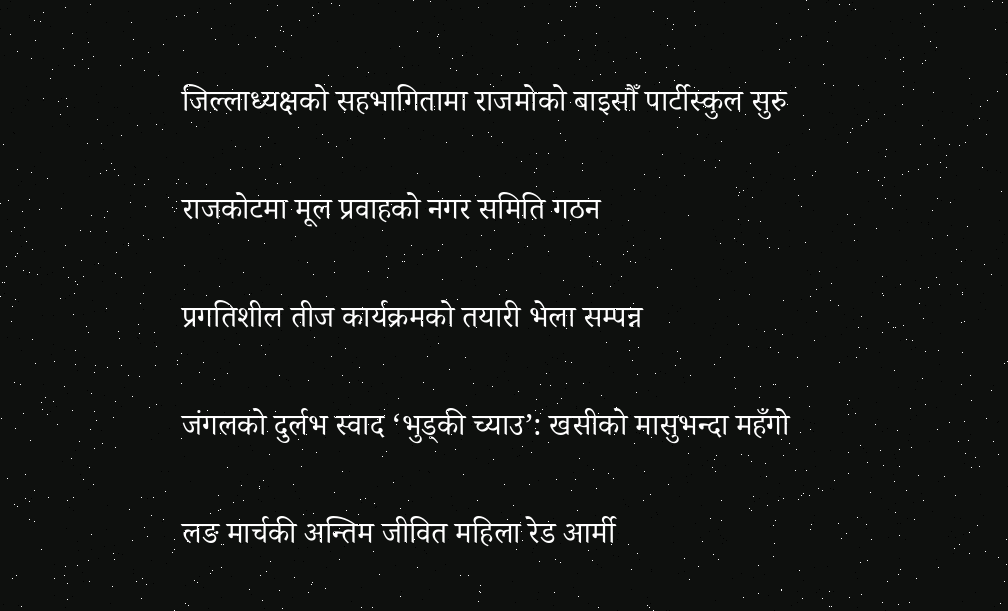जिल्लाध्यक्षको सहभागितामा राजमोको बाइसौँ पार्टीस्कुल सुरु

राजकोटमा मूल प्रवाहको नगर समिति गठन

प्रगतिशील तीज कार्यक्रमको तयारी भेला सम्पन्न

जंगलको दुर्लभ स्वाद ‘भुड्की च्याउ’: खसीको मासुभन्दा महँगो

लङ मार्चकी अन्तिम जीवित महिला रेड आर्मी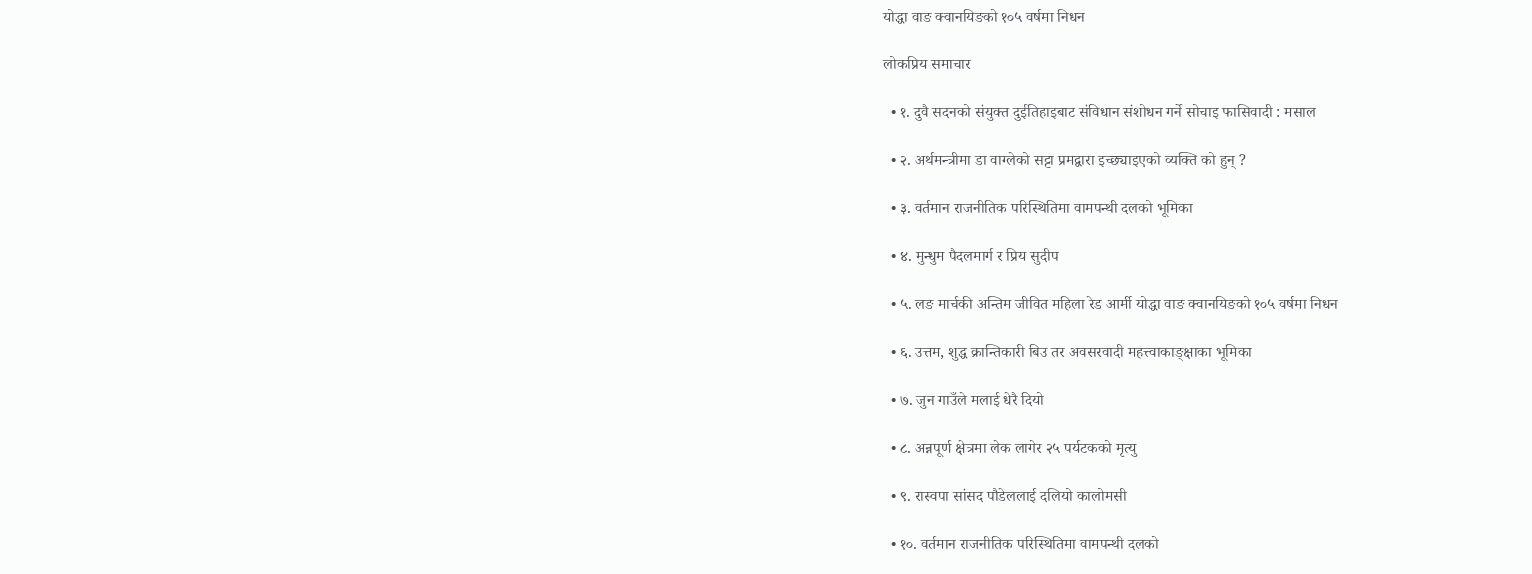योद्धा वाङ क्वानयिङको १०५ वर्षमा निधन

लोकप्रिय समाचार

  • १. दुवै सदनको संयुक्त दुईतिहाइबाट संविधान संशोधन गर्ने सोचाइ फासिवादी : मसाल

  • २. अर्थमन्त्रीमा डा वाग्लेको सट्टा प्रमद्वारा इच्छ्याइएको व्यक्ति को हुन् ?

  • ३. वर्तमान राजनीतिक परिस्थितिमा वामपन्थी दलको भूमिका

  • ४. मुन्धुम पैदलमार्ग र प्रिय सुदीप

  • ५. लङ मार्चकी अन्तिम जीवित महिला रेड आर्मी योद्धा वाङ क्वानयिङको १०५ वर्षमा निधन

  • ६. उत्तम, शुद्ध क्रान्तिकारी बिउ तर अवसरवादी महत्त्वाकाङ्क्षाका भूमिका

  • ७. जुन गाउँले मलाई धेरै दियो

  • ८. अन्नपूर्ण क्षेत्रमा लेक लागेर २५ पर्यटकको मृत्यु

  • ९. रास्वपा सांसद पौडेललाई दलियो कालोमसी

  • १०. वर्तमान राजनीतिक परिस्थितिमा वामपन्थी दलको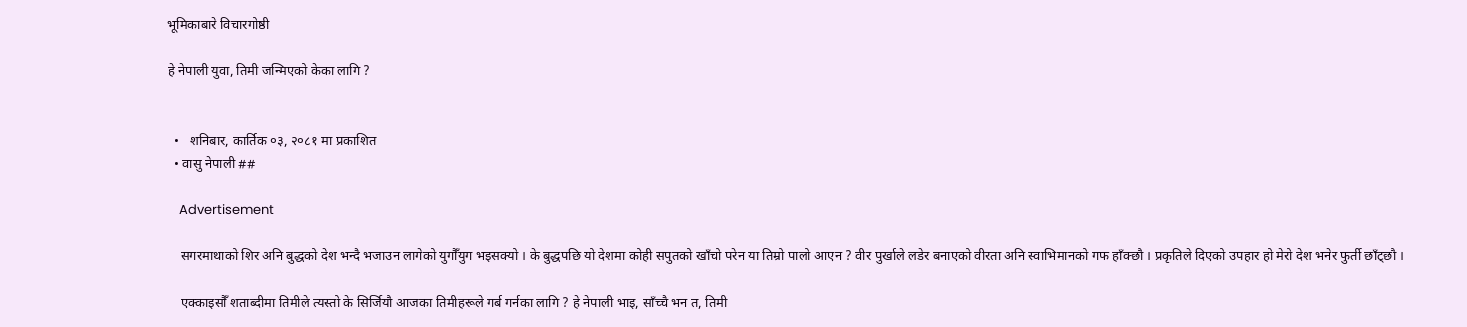भूमिकाबारे विचारगोष्ठी

हे नेपाली युवा, तिमी जन्मिएको केका लागि ?


  •   शनिबार, कार्तिक ०३, २०८१ मा प्रकाशित
  • वासु नेपाली ##

    Advertisement

    सगरमाथाको शिर अनि बुद्धको देश भन्दै भजाउन लागेको युगौँयुग भइसक्यो । के बुद्धपछि यो देशमा कोही सपुतको खाँचो परेन या तिम्रो पालो आएन ? वीर पुर्खाले लडेर बनाएको वीरता अनि स्वाभिमानको गफ हाँक्छौ । प्रकृतिले दिएको उपहार हो मेरो देश भनेर फुर्ती छाँट्छौ ।

    एक्काइसौँ शताब्दीमा तिमीले त्यस्तो के सिर्जियौ आजका तिमीहरूले गर्ब गर्नका लागि ? हे नेपाली भाइ, साँच्चै भन त, तिमी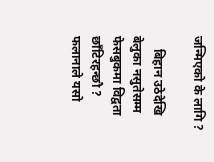जन्मिएको के लागि ?

    बिहान उठेदेखि बेलुका नसुतेसम्म फेसबुकमा विद्वता छाँटिरहन्छौ ? फलानाले यसो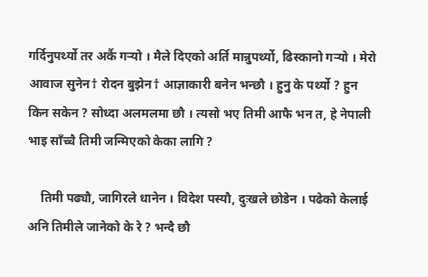गर्दिनुपर्थ्यो तर अर्कै गर्‍यो । मैले दिएको अर्ति मान्नुपर्थ्यो, ढिस्कानो गर्‍यो । मेरो आवाज सुनेन† रोदन बुझेन† आज्ञाकारी बनेन भन्छौ । हुनु के पर्थ्यो ? हुन किन सकेन ? सोध्दा अलमलमा छौ । त्यसो भए तिमी आफै भन त, हे नेपाली भाइ साँच्चै तिमी जन्मिएको केका लागि ?

    तिमी पढ्यौ, जागिरले धानेन । विदेश पस्यौ, दुःखले छोडेन । पढेको केलाई अनि तिमीले जानेको के रे ? भन्दै छौ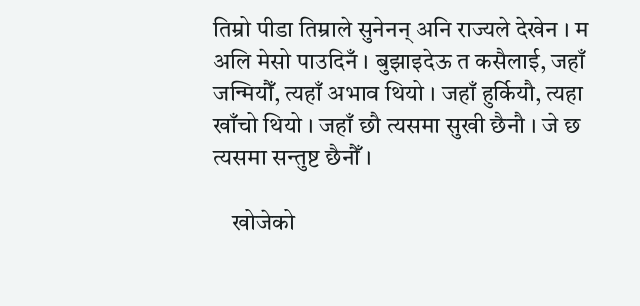तिम्रो पीडा तिम्राले सुनेनन् अनि राज्यले देखेन । म अलि मेसो पाउदिनँ । बुझाइदेऊ त कसैलाई, जहाँ जन्मियौँ, त्यहाँ अभाव थियो । जहाँ हुर्कियौ, त्यहा खाँचो थियो । जहाँ छौ त्यसमा सुखी छैनौ । जे छ त्यसमा सन्तुष्ट छैनौँ ।

    खोजेको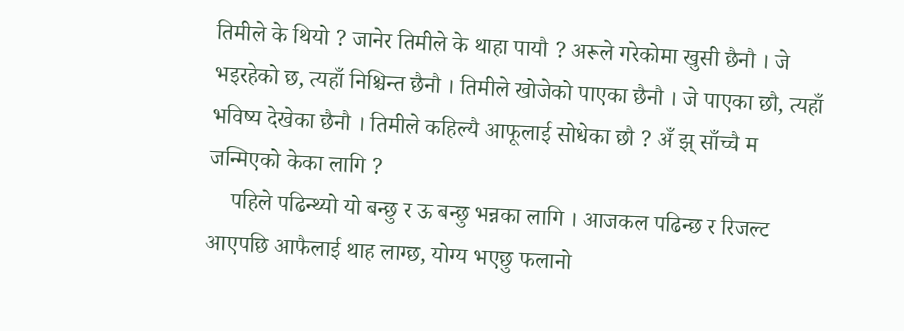तिमीले के थियो ? जानेर तिमीले के थाहा पायौ ? अरूले गरेकोमा खुसी छैनौ । जे भइरहेको छ, त्यहाँ निश्चिन्त छैनौ । तिमीले खोजेको पाएका छैनौ । जे पाएका छौ, त्यहाँ भविष्य देखेका छैनौ । तिमीले कहिल्यै आफूलाई सोधेका छौ ? अँ झ् साँच्चै म जन्मिएको केका लागि ?
    पहिले पढिन्थ्यो यो बन्छु र ऊ बन्छु भन्नका लागि । आजकल पढिन्छ र रिजल्ट आएपछि आफैलाई थाह लाग्छ, योग्य भएछु फलानो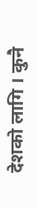देशको लागि । कुनै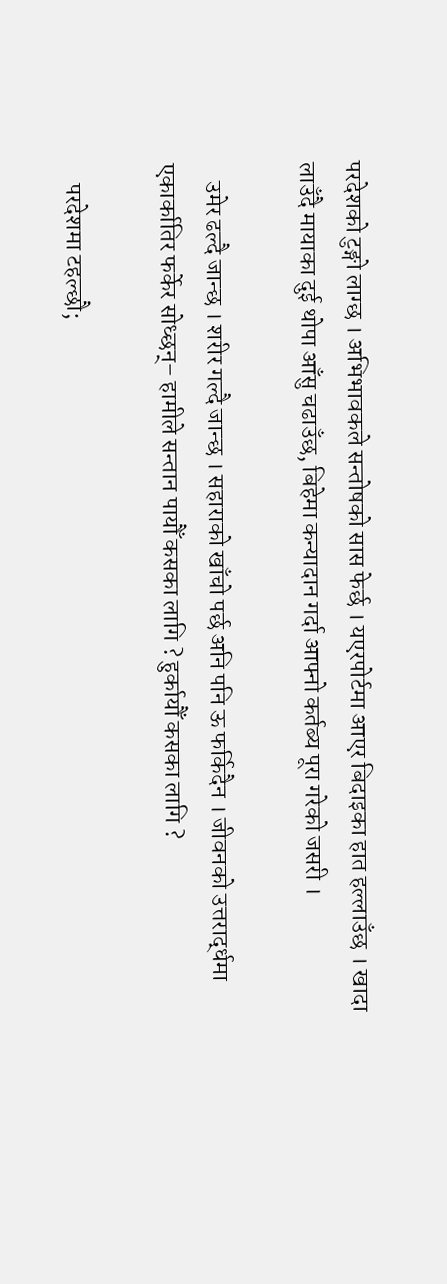परदेशको टुङ्गो लाग्छ । अभिभावकले सन्तोषको सास फेर्छ । यएरपोर्टमा आएर बिदाइका हात हल्लाउँछ । खादा लाउँदै मायाका दुई थोपा आँसु चढाउँछ, बिहेमा कन्यादान गर्दा आफ्नो कर्तब्य पूरा गरेको जसरी ।

    उमेर ढल्दै जान्छ । शरीर गल्दै जान्छ । सहाराको खाँचो पर्छ अनि पनि ऊ फर्किदैन । जीवनको उत्तरार्द्धमा एकार्कातिर फर्केर सोध्छन्– हामीले सन्तान पायौँ कसका लागि ? हुर्कायौँ कसका लागि ?

    परदेशमा टहल्छौ;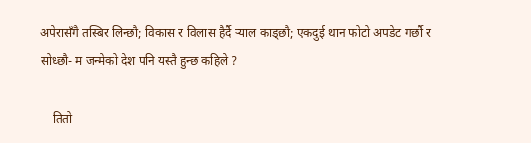अपेरासँगै तस्बिर लिन्छौ; विकास र विलास हैर्दै र्‍याल काड्छौ; एकदुई थान फोटो अपडेट गर्छौ र सोध्छौ- म जन्मेको देश पनि यस्तै हुन्छ कहिले ?

    तितो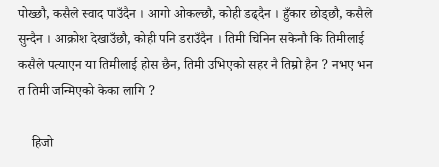पोख्छौ, कसैले स्वाद पाउँदैन । आगो ओकल्छौ, कोही डढ्दैन । हुँकार छोड्छौ, कसैले सुन्दैन । आक्रोश देखाउँछौ, कोही पनि डराउँदैन । तिमी चिनिन सकेनौ कि तिमीलाई कसैले पत्याएन या तिमीलाई होस छैन, तिमी उभिएको सहर नै तिम्रो हैन ? नभए भन त तिमी जन्मिएको केका लागि ?

    हिजो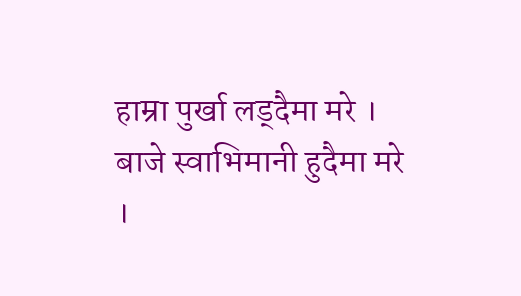हाम्रा पुर्खा लड्दैमा मरे । बाजे स्वाभिमानी हुदैमा मरे ।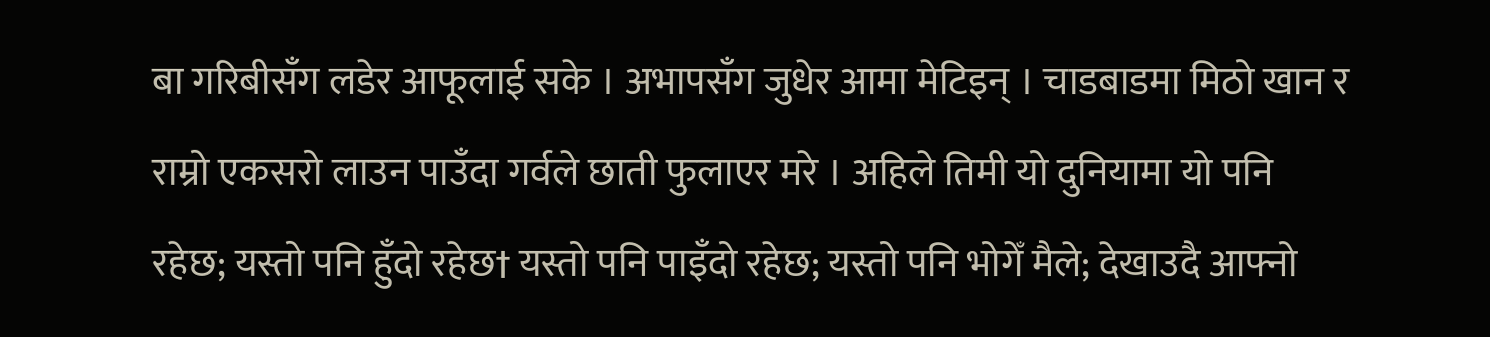बा गरिबीसँग लडेर आफूलाई सके । अभापसँग जुधेर आमा मेटिइन् । चाडबाडमा मिठो खान र राम्रो एकसरो लाउन पाउँदा गर्वले छाती फुलाएर मरे । अहिले तिमी यो दुनियामा यो पनि रहेछ; यस्तो पनि हुँदो रहेछ† यस्तो पनि पाइँदो रहेछ; यस्तो पनि भोगेँ मैले; देखाउदै आफ्नो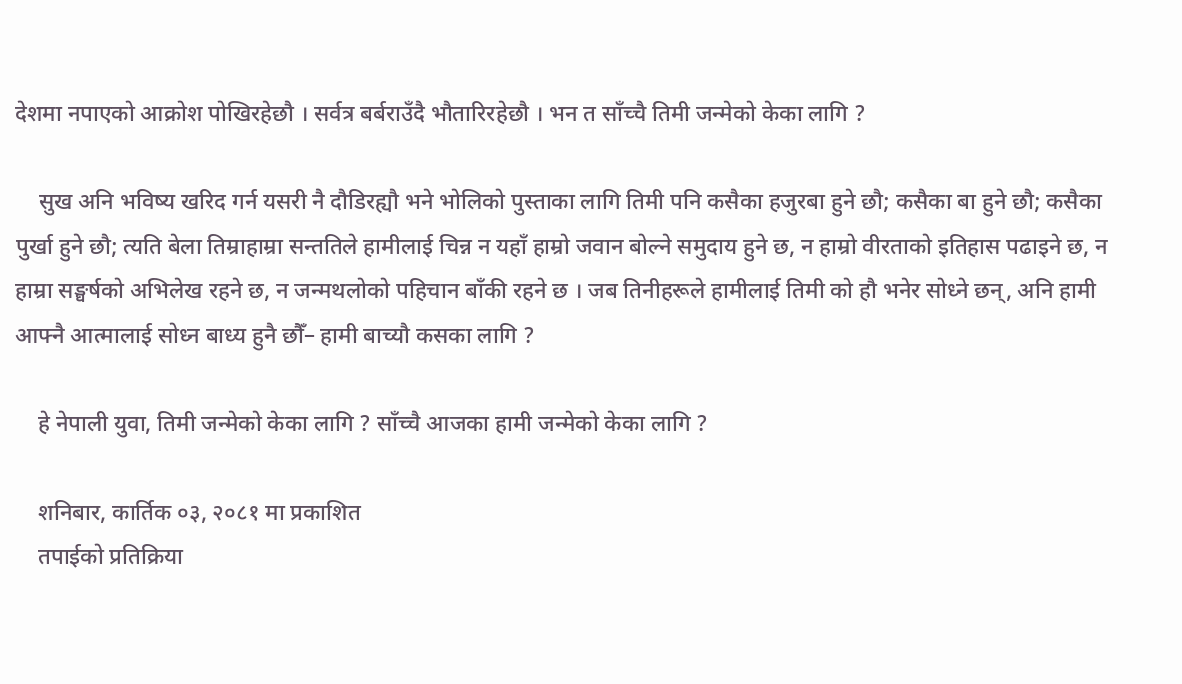देशमा नपाएको आक्रोश पोखिरहेछौ । सर्वत्र बर्बराउँदै भौतारिरहेछौ । भन त साँच्चै तिमी जन्मेको केका लागि ?

    सुख अनि भविष्य खरिद गर्न यसरी नै दौडिरह्यौ भने भोलिको पुस्ताका लागि तिमी पनि कसैका हजुरबा हुने छौ; कसैका बा हुने छौ; कसैका पुर्खा हुने छौ; त्यति बेला तिम्राहाम्रा सन्ततिले हामीलाई चिन्न न यहाँ हाम्रो जवान बोल्ने समुदाय हुने छ, न हाम्रो वीरताको इतिहास पढाइने छ, न हाम्रा सङ्घर्षको अभिलेख रहने छ, न जन्मथलोको पहिचान बाँकी रहने छ । जब तिनीहरूले हामीलाई तिमी को हौ भनेर सोध्ने छन्, अनि हामी आफ्नै आत्मालाई सोध्न बाध्य हुनै छौँ– हामी बाच्यौ कसका लागि ?

    हे नेपाली युवा, तिमी जन्मेको केका लागि ? साँच्चै आजका हामी जन्मेको केका लागि ?

    शनिबार, कार्तिक ०३, २०८१ मा प्रकाशित
    तपाईको प्रतिक्रिया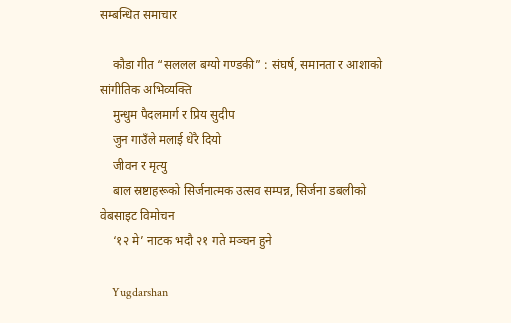सम्बन्धित समाचार

    कौडा गीत “सललल बग्यो गण्डकी” : संघर्ष, समानता र आशाको सांगीतिक अभिव्यक्ति
    मुन्धुम पैदलमार्ग र प्रिय सुदीप
    जुन गाउँले मलाई धेरै दियो
    जीवन र मृत्यु
    बाल स्रष्टाहरूको सिर्जनात्मक उत्सव सम्पन्न, सिर्जना डबलीको वेबसाइट विमोचन
    ‘१२ मे’ नाटक भदौ २१ गते मञ्चन हुने

    Yugdarshan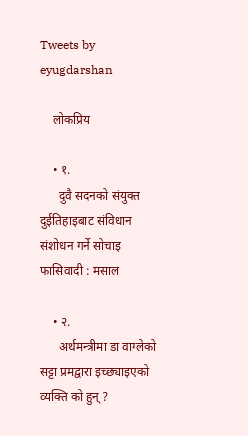Tweets by eyugdarshan

    लोकप्रिय

    • १.
      दुवै सदनको संयुक्त दुईतिहाइबाट संविधान संशोधन गर्ने सोचाइ फासिवादी : मसाल

    • २.
      अर्थमन्त्रीमा डा वाग्लेको सट्टा प्रमद्वारा इच्छ्याइएको व्यक्ति को हुन् ?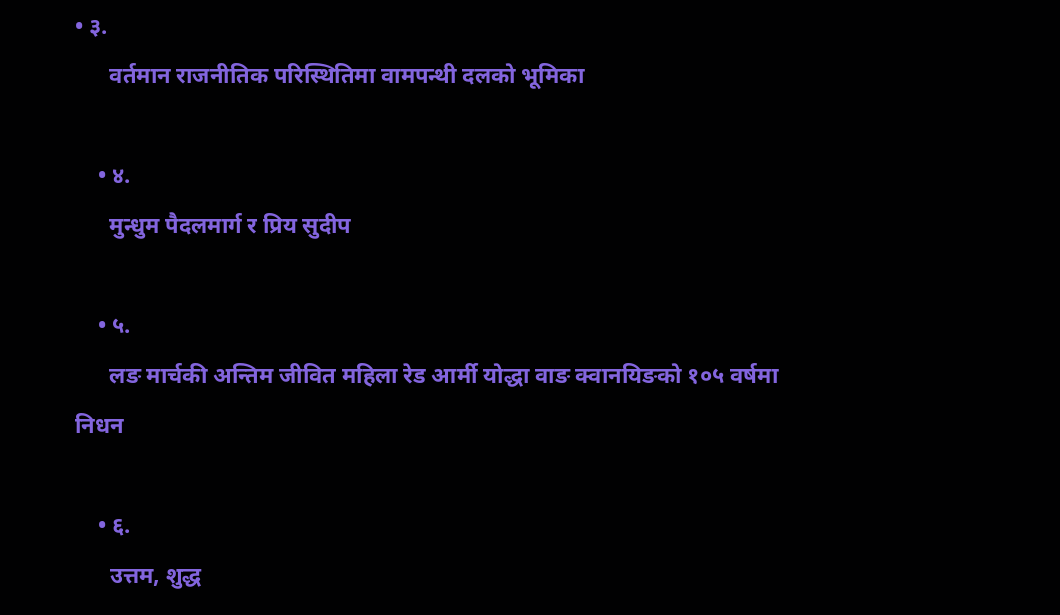• ३.
      वर्तमान राजनीतिक परिस्थितिमा वामपन्थी दलको भूमिका

    • ४.
      मुन्धुम पैदलमार्ग र प्रिय सुदीप

    • ५.
      लङ मार्चकी अन्तिम जीवित महिला रेड आर्मी योद्धा वाङ क्वानयिङको १०५ वर्षमा निधन

    • ६.
      उत्तम, शुद्ध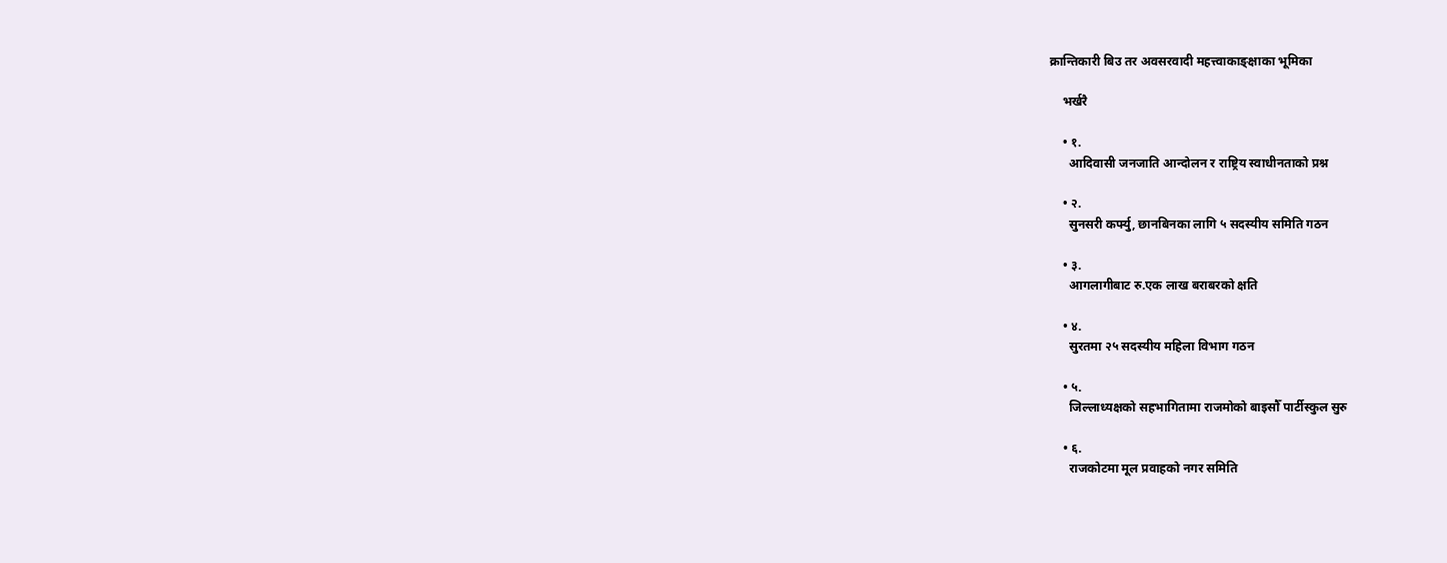क्रान्तिकारी बिउ तर अवसरवादी महत्त्वाकाङ्क्षाका भूमिका

    भर्खरै

    • १.
      आदिवासी जनजाति आन्दोलन र राष्ट्रिय स्वाधीनताको प्रश्न

    • २.
      सुनसरी कर्फ्यु, छानबिनका लागि ५ सदस्यीय समिति गठन

    • ३.
      आगलागीबाट रु.एक लाख बराबरको क्षति

    • ४.
      सुरतमा २५ सदस्यीय महिला विभाग गठन

    • ५.
      जिल्लाध्यक्षको सहभागितामा राजमोको बाइसौँ पार्टीस्कुल सुरु

    • ६.
      राजकोटमा मूल प्रवाहको नगर समिति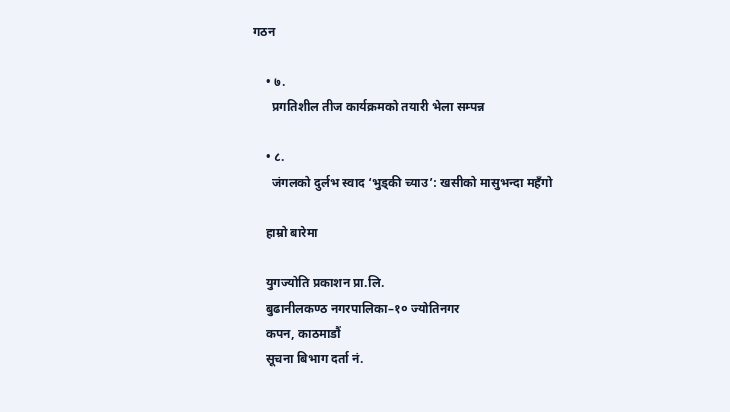गठन

    • ७.
      प्रगतिशील तीज कार्यक्रमको तयारी भेला सम्पन्न

    • ८.
      जंगलको दुर्लभ स्वाद ‘भुड्की च्याउ’: खसीको मासुभन्दा महँगो

    हाम्रो बारेमा

    युगज्योति प्रकाशन प्रा.लि.
    बुढानीलकण्ठ नगरपालिका–१० ज्योतिनगर
    कपन, काठमाडौं
    सूचना बिभाग दर्ता नं.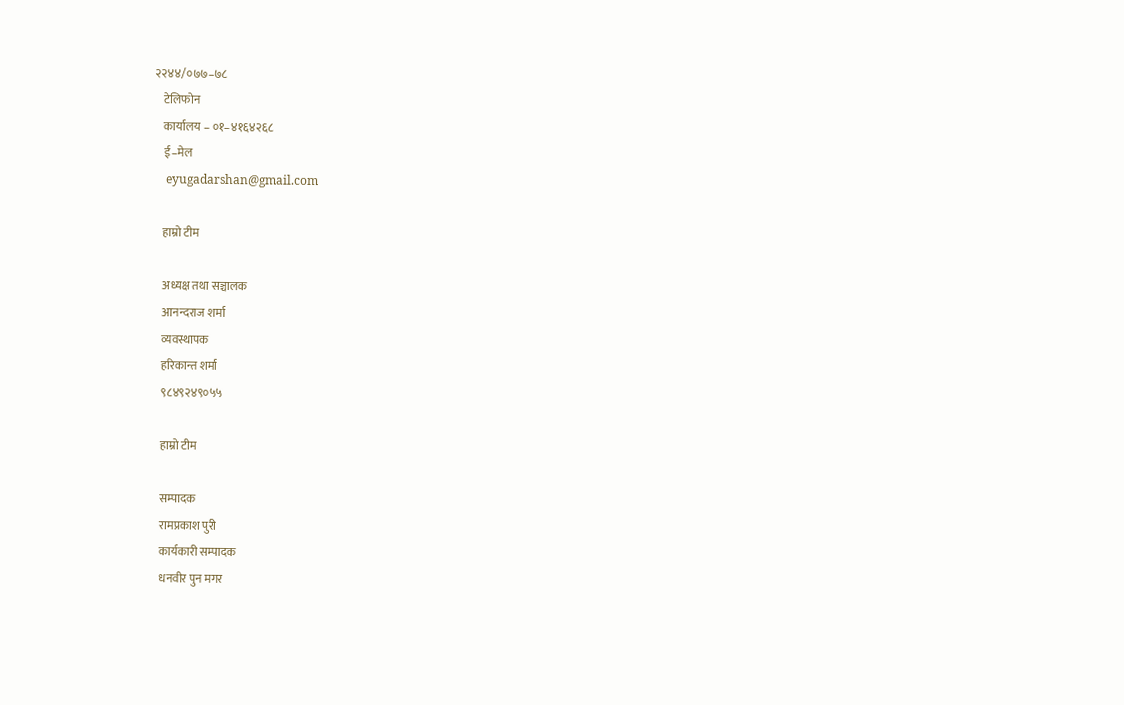२२४४/०७७–७८
    टेलिफोन
    कार्यालय – ०१–४१६४२६८
    ई–मेल
    eyugadarshan@gmail.com

    हाम्रो टीम

    अध्यक्ष तथा सञ्चालक
    आनन्दराज शर्मा
    व्यवस्थापक
    हरिकान्त शर्मा
    ९८४९२४९०५५

    हाम्रो टीम

    सम्पादक
    रामप्रकाश पुरी
    कार्यकारी सम्पादक
    धनवीर पुन मगर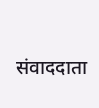संवाददाता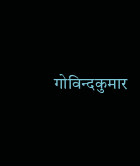गोविन्दकुमार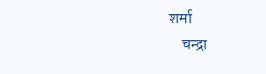शर्मा
    चन्द्रा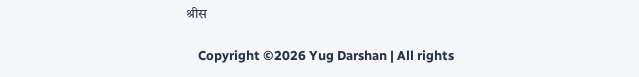श्रीस

    Copyright ©2026 Yug Darshan | All rights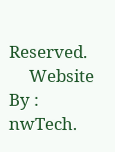Reserved.
     Website By :  nwTech.